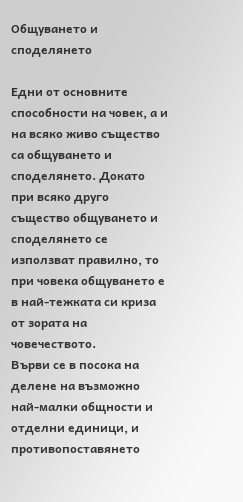Общуването и споделянето

Едни от основните способности на човек, а и на всяко живо същество са общуването и споделянето. Докато при всяко друго същество общуването и споделянето се използват правилно, то при човека общуването е в най-тежката си криза от зората на човечеството.
Върви се в посока на делене на възможно най-малки общности и отделни единици, и противопоставянето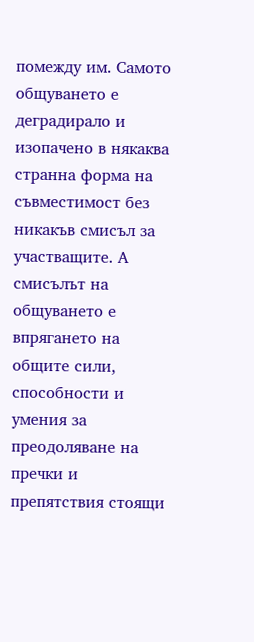помежду им. Самото общуването е деградирало и изопачено в някаква странна форма на съвместимост без никакъв смисъл за участващите. А смисълът на общуването е впрягането на общите сили, способности и умения за преодоляване на пречки и препятствия стоящи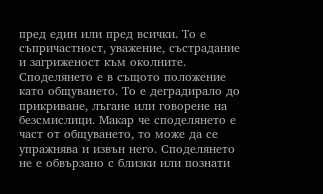пред един или пред всички. То е съпричастност, уважение, състрадание и загриженост към околните.
Споделянето е в същото положение като общуването. То е деградирало до прикриване, лъгане или говорене на безсмислици. Макар че споделянето е част от общуването, то може да се упражнява и извън него. Споделянето не е обвързано с близки или познати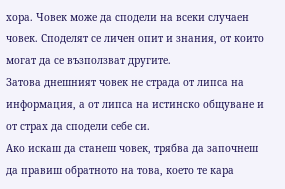хора. Човек може да сподели на всеки случаен човек. Споделят се личен опит и знания, от които могат да се възползват другите.
Затова днешният човек не страда от липса на информация, а от липса на истинско общуване и от страх да сподели себе си.
Ако искаш да станеш човек, трябва да започнеш да правиш обратното на това, което те кара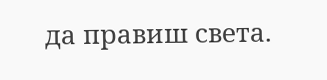да правиш света.